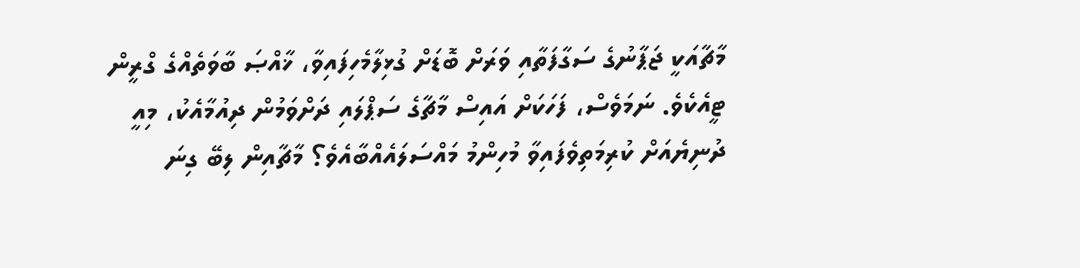މާޗާއަކީ ޖަޕާނުގެ ސަގާފަތާއި ވަރަށް ބޮޑަށް ގުޅިލާމެހިފައިވާ، ޚާއްޞަ ބާވަތެއްގެ ގްރީން ޓީއެކެވެ. ނަމަވެސް، ފަހަކަށް އައިސް މާޗާގެ ސަޕްލައި ދަށްވަމުން ދިއުމާއެކު، މިއީ ދުނިޔެއަށް ކުރިމަތިވެފައިވާ މުހިންމު މައްސަލައެއްބާއެވެ؟ މާޗާއިން ލިބޭ ގިނަ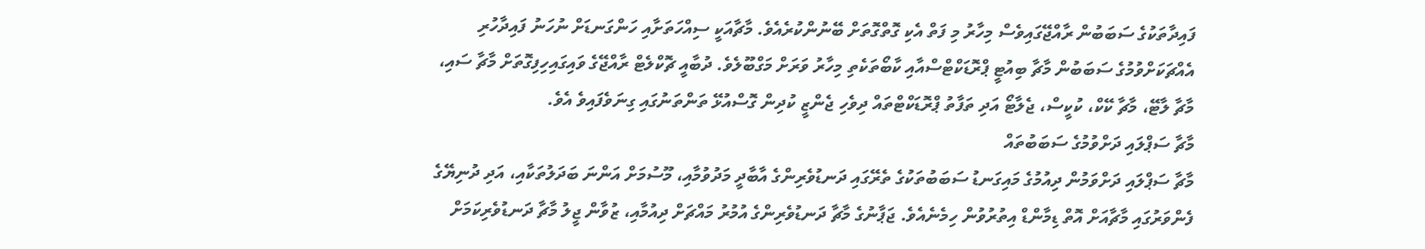ފައިދާތަކުގެ ސަބަބުން ރާއްޖޭގައިވެސް މިހާރު މި ފަތް އެކި ގޮތްގޮތަށް ބޭނުންކުރެއެވެ. މާޗާއަކީ ސިއްހަތަށާއި ހަންގަނޑަށް ނުހަނު ފައިދާހުރި އެއްޗަކަށްވުމުގެ ސަބަބުން މާޗާ ބިއުޓީ ޕްރޮޑަކްޓްސްއާއި ކާބޯތަކެތި މިހާރު ވަރަށް މަގްބޫލެވެ. ދުބާއީ ޗޮކްލެޓް ރާއްޖޭގެ ވައިގައިހިފިގޮތަށް މާޗާ ސައި، މާޗާ ލާޓޭ، މާޗާ ކޭކް، ކުކީސް، ޖެލާޓޯ އަދި ތަފާތު ޕްރޮޑަކްޓްތައް ދިވެހި ޖެންޒީ ކުދިން ގޮސްއުޅޭ ތަންތަނުގައި ގިނަވެފައިވެ އެވެ.
މާޗާ ސަޕްލައި ދަށްވުމުގެ ސަބަބުތައް
މާޗާ ސަޕްލައި ދަށްވަމުން ދިއުމުގެ މައިގަނޑު ސަބަބުތަކުގެ ތެރޭގައި ދަނޑުވެރިންގެ އާބާދީ މަދުވުމާއި، މޫސުމަށް އަންނަ ބަދަލުތަކާއި، އަދި ދުނިޔޭގެ ފެންވަރުގައި މާޗާއަށް އޮތް ޑިމާންޑް އިތުރުވުން ހިމެނެއެވެ. ޖަޕާނުގެ މާޗާ ދަނޑުވެރިންގެ އުމުރު މައްޗަށް ދިއުމާއި، ޒުވާން ޖީލު މާޗާ ދަނޑުވެރިކަމަށް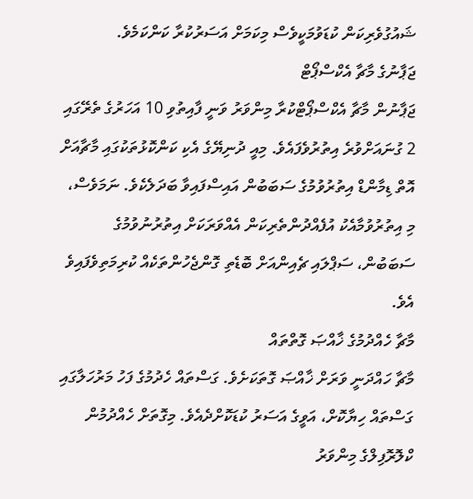ޝައުގުވެރިކަން ކުޑަވުމަކީވެސް މިކަމަށް އަސަރުކުރާ ކަންކަމެވެ.
ޖަޕާނުގެ މާޗާ އެކްސްޕޯޓް
ޖަޕާނުން މާޗާ އެކްސްޕޯޓްކުރާ މިންވަރު ވަނީ ފާއިތުވި 10 އަހަރުގެ ތެރޭގައި 2 ގުނައަށްވުރެ އިތުރުވެފައެވެ. މިއީ ދުނިޔޭގެ އެކި ކަންކޮޅުތަކުގައި މާޗާއަށް އޮތް ޑިމާންޑް އިތުރުވުމުގެ ސަބަބުން އައިސްފައިވާ ބަދަލެކެވެ. ނަމަވެސް، މި އިތުރުވުމާއެކު އުފެއްދުންތެރިކަން އެއްވަރަކަށް އިތުރުނުވުމުގެ ސަބަބުން، ސަޕްލައި ޗެއިންއަށް ބޮޑެތި ގޮންޖެހުންތަކެއް ކުރިމަތިވެފައިވެ އެވެ.
މާޗާ ހެއްދުމުގެ ޚާއްޞަ ގޮތްތައް
މާޗާ ހައްދަނީ ވަރަށް ޚާއްޞަ ގޮތަކަށެވެ. ގަސްތައް ހެދުމުގެ ފަހު މަރުހަލާގައި ގަސްތައް ހިޔާކޮށް، އަވީގެ އަސަރު ކުޑަކޮށްދެއެވެ. މިގޮތަށް ހެއްދުމުން ކްލޮރޮފިލްގެ މިންވަރު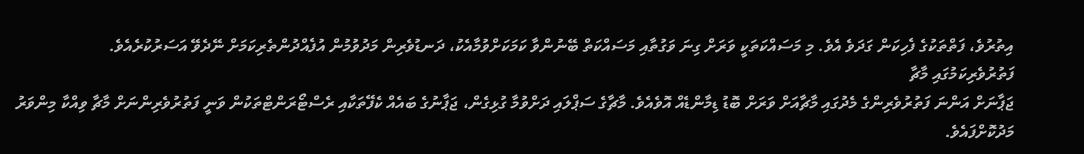އިތުރުވެ، ފަތްތަކުގެ ފެހިކަން ގަދަވެ އެވެ. މި މަސައްކަތަކީ ވަރަށް ގިނަ ވަގުތާއި މަސައްކަތް ބޭނުންވާ ކަމަކަށްވުމާއެކު، ދަނޑުވެރިން މަދުވުމުން އުފެއްދުންތެރިކަމަށް ނޭދެވޭ އަސަރުކުރެއެވެ.
ފަތުރުވެރިކަމުގައި މާޗާ
ޖަޕާނަށް އަންނަ ފަތުރުވެރިންގެ މެދުގައި މާޗާއަށް ވަރަށް ބޮޑު ޑިމާންޑެއް އޮވެއެވެ. މާޗާގެ ސަޕްލައި ދަށްވުމާ ގުޅިގެން، ޖަޕާނުގެ ބައެއް ކެފޭތަކާއި ރެސްޓޯރަންޓްތަކުން ވަނީ ފަތުރުވެރިންނަށް މާޗާ ވިއްކާ މިންވަރު މަދުކޮށްފައެވެ.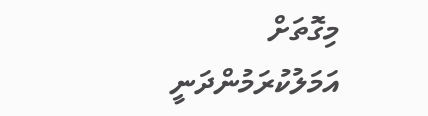މިގޮތަށް އަމަލުކުރަމުންދަނީ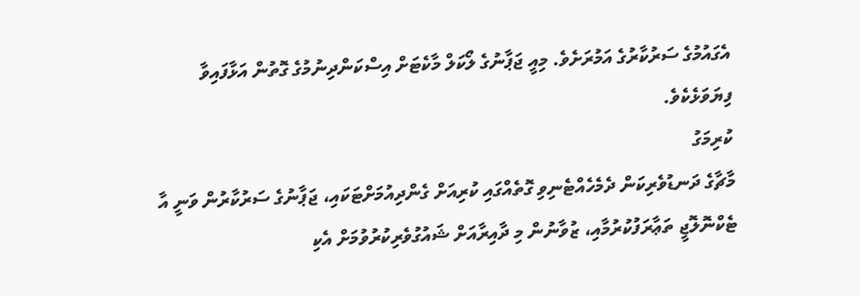އެގައުމުގެ ސަރުކާރުގެ އަމުރަށެވެ. މިއީ ޖަޕާނުގެ ލޯކަލް މާކެޓަށް އިސްކަންދިނުމުގެ ގޮތުން އަޅާފައިވާ ފިޔަވަޅެކެވެ.
ކުރިމަގު
މާޗާގެ ދަނޑުވެރިކަން ދެމެހެއްޓެނިވި ގޮތެއްގައި ކުރިއަށް ގެންދިއުމަށްޓަކައި، ޖަޕާނުގެ ސަރުކާރުން ވަނީ އާ ޓެކްނޮލޮޖީ ތަޢާރަފުކުރުމާއި، ޒުވާނުން މި ދާއިރާއަށް ޝައުގުވެރިކުރުވުމަށް އެކި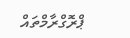ޕްރޮގްރާމްތައް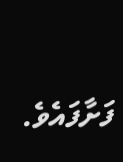ފަށާފައެވެ.